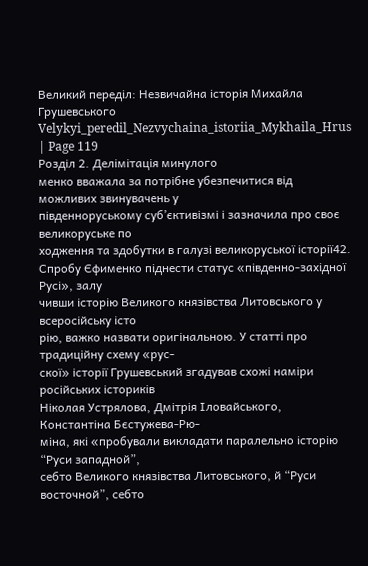Великий переділ: Незвичайна історія Михайла Грушевського Velykyi_peredil_Nezvychaina_istoriia_Mykhaila_Hrus | Page 119
Розділ 2. Делімітація минулого
менко вважала за потрібне убезпечитися від можливих звинувачень у
південноруському суб’єктивізмі і зазначила про своє великоруське по
ходження та здобутки в галузі великоруської історії42.
Спробу Єфименко піднести статус «південно-західної Русі», залу
чивши історію Великого князівства Литовського у всеросійську істо
рію, важко назвати оригінальною. У статті про традиційну схему «рус-
скої» історії Грушевський згадував схожі наміри російських істориків
Ніколая Устрялова, Дмітрія Іловайського, Константіна Бєстужева-Рю-
міна, які «пробували викладати паралельно історію “Руси западной”,
себто Великого князівства Литовського, й “Руси восточной”, себто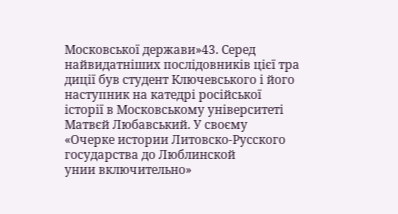Московської держави»43. Серед найвидатніших послідовників цієї тра
диції був студент Ключевського і його наступник на катедрі російської
історії в Московському університеті Матвєй Любавський. У своєму
«Очерке истории Литовско-Русского государства до Люблинской
унии включительно»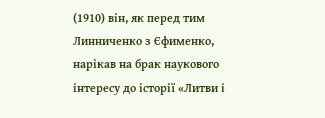(1910) він, як перед тим Линниченко з Єфименко,
нарікав на брак наукового інтересу до історії «Литви і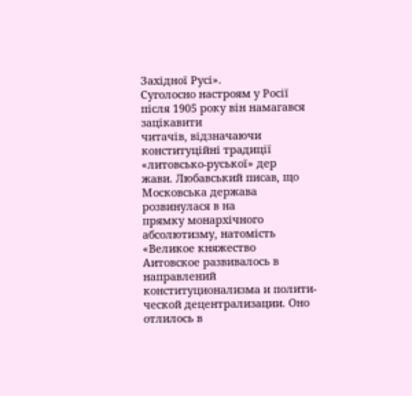Західної Русі».
Суголосно настроям у Росії після 1905 року він намагався зацікавити
читачів, відзначаючи конституційні традиції «литовсько-руської» дер
жави. Любавський писав, що Московська держава розвинулася в на
прямку монархічного абсолютизму, натомість «Великое княжество
Аитовское развивалось в направлений конституционализма и полити-
ческой децентрализации. Оно отлилось в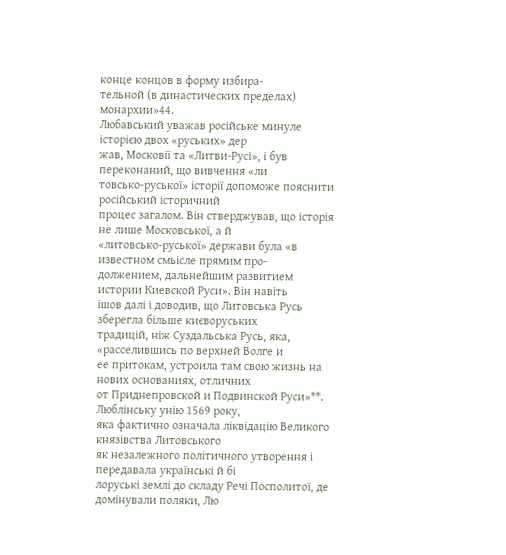конце концов в форму избира-
тельной (в династических пределах) монархии»44.
Любавський уважав російське минуле історією двох «руських» дер
жав, Московії та «Литви-Русі», і був переконаний, що вивчення «ли
товсько-руської» історії допоможе пояснити російський історичний
процес загалом. Він стверджував, що історія не лише Московської, а й
«литовсько-руської» держави була «в известном смьісле прямим про-
должением, дальнейшим развитием истории Киевской Руси». Він навіть
ішов далі і доводив, що Литовська Русь зберегла більше києворуських
традицій, ніж Суздальська Русь, яка, «расселившись по верхней Волге и
ее притокам, устроила там свою жизнь на нових основаниях, отличних
от Приднепровской и Подвинской Руси»**. Люблінську унію 1569 року,
яка фактично означала ліквідацію Великого князівства Литовського
як незалежного політичного утворення і передавала українські й бі
лоруські землі до складу Речі Посполитої, де домінували поляки, Лю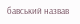бавський назвав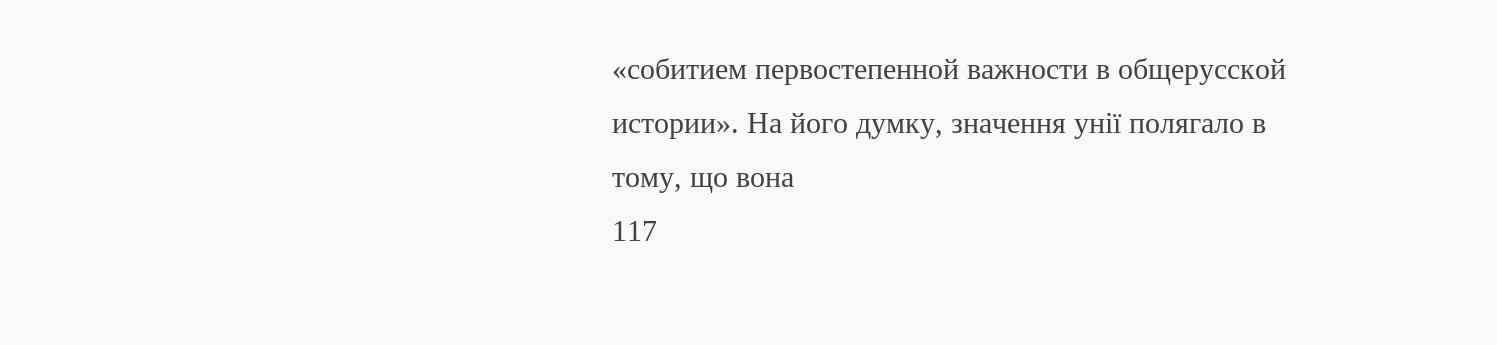«собитием первостепенной важности в общерусской
истории». На його думку, значення унії полягало в тому, що вона
117